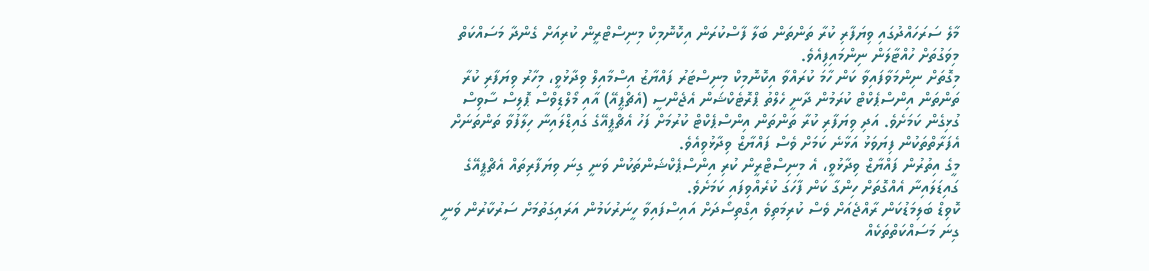މާލެ ސަރަހައްދުގައި ވިޔަފާރި ކުރާ ތަންތަން ބަލާ ފާސްކުރަން އިކޮނޮމިކް މިނިސްޓްރީން ކުރިއަށް ގެންދާ މަސައްކަތް މިވަގުތަށް ހުއްޓާލަން ނިންމައިފިއެވެ.
މިގޮތަށް ނިންމަވާފައިވާ ކަން ހާމަ ކުރައްވާ އިކޮނޮމިކް މިނިސްޓަރު ފައްޔާޒު އިސްމާއިލް ވިދާޅުވީ، މިހާރު ވިޔަފާރި ކުރާ ތަންތަން އިންސްޕެކްޓް ކުރަމުން ދާނީ ހެލްތު ޕްރޮޓެކްޝަން އެޖެންސީ (އެޗްޕީއޭ) އާއި މޯލްޑިވްސް ޕޮލިސް ސާވިސް ގުޅިގެން ކަމަށެވެ. އަދި ވިޔަފާރި ކުރާ ތަންތަން އިންސްޕެކްޓް ކުރުމަށް ފަހު އެޗްޕީއޭގެ ގައިޑްލައިނާ ހިލާފުވާ ތަންތަނަށް އެފަރާތްތަކުން ފިޔަވަޅު އަޅާނެ ކަމަށް ވެސް ފައްޔާޒް ވިދާޅުވިއެވެ.
މީގެ އިތުރުން ފައްޔާޒް ވިދާޅުވީ، އެ މިނިސްޓްރީން ކުރި އިންސްޕެކްޝަންތަކުން ވަނީ ގިނަ ވިޔަފާރިތައް އެޗްޕީއޭގެ ގައިޑަލައިނާ އެއްގޮތަށް ހިންގާ ކަން ފާހަގަ ކުރެއްވިފައި ކަމަށެވެ.
ކޮވިޑް ބަލިމަޑުކަން ރާއްޖެއަށް ވެސް ކުރިމަތިވެ އިގްތިސޯދަށް އައިސްފައިވާ ހީނަރުކަމުން އަރައިގަތުމަށް ސަރުކާރުން ވަނީ ގިނަ މަސައްކަތްތަކެއް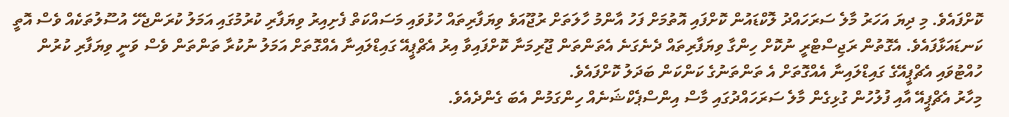ކޮށްފައެވެ. މި ދިޔަ އަހަރު މާލެ ސަރަހައްދު ލޮކްޑައުން ކޮށްފައި އޮތުމަށް ފަހު އާންމު ހާލަތަށް ރުޖޫއަވެ ވިޔަފާރިތައް ހުޅުވައި މަސައްކަތް ފެށިއިރު ވިޔަފާރި ކުރުމުގައި އަމަލު ކުރަންޖެހޭ އުސޫލުތަކެއް ވެސް އޮތީ ކަނޑައަޅާފައެވެ. އެގޮތުން ރަޖިސްޓްރީ ނުކޮށް ހިންގާ ވިޔަފާރިތައް ދެނެގަނެ އެތަންތަން ޖޫރިމަނާ ކޮށްފައިވާ އިރު އެޗްޕީއޭ ގައިޑްލައިނާ އެއްގޮތަށް އަމަލު ނުކުރާ ތަންތަން ވެސް ވަނީ ވިޔަފާރި ކުރުން ހުއްޓުވައި އެޗްޕީއޭގެ ގައިޑްލައިނާ އެއްގޮތަށް އެ ތަންތަނުގެ ކަންކަން ބަދަލު ކޮށްފައެވެ.
މިހާރު އެޗްޕީއޭ އާއި ފުލުހުން ގުޅިގެން މާލެ ސަރަހައްދުގައި މާސް އިންސްޕެކްޝަނެއް ހިންގަމުން އެބަ ގެންދެއެވެ.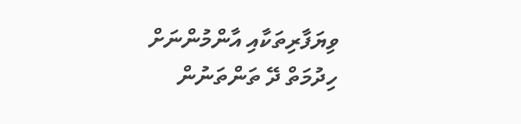ވިޔަފާރިތަކާއި އާންމުންނަށް ހިދުމަތް ދޭ ތަންތަނުން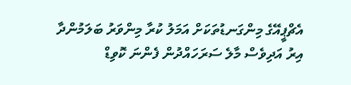އެޗްޕީއޭގެ މިންގަނޑުތަކަށް އަމަލު ކުރާ މިންވަރު ބަލަމުންދާ އިރު އަދިވެސް މާލެ ސަރަހައްދުން ފެންނަ ކޮވިޑް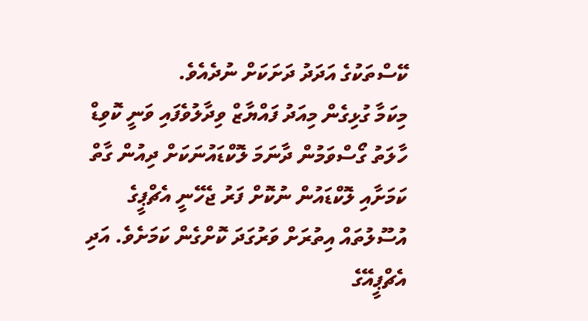ކޭސްތަކުގެ އަދަދު ދަށަކަށް ނުދެއެވެ.
މިކަމާ ގުޅިގެން މިއަދު ފައްޔާޒް ވިދާލުވެފައި ވަނީ ކޮވިޑް ހާލަތު ގޯސްވަމުން ދާނަމަ ލޮކްޑައުނަކަށް ދިއުން ގާތް ކަމަށާއި ލޮކްޑައުން ނުކޮށް ފަރު ޖެހޭނީ އެޗްޕީގެ އުސޫލުތައް އިތުރަށް ވަރުގަދަ ކޮށްގެން ކަމަށެވެ. އަދި އެޗްޕީއޭގެ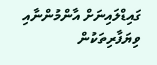ގައިޑްލައިނަށް އާންމުންނާއި ވިޔަފާރިތަކުން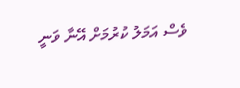ވެސް އަމަލު ކުރުމަށް އޭނާ ވަނީ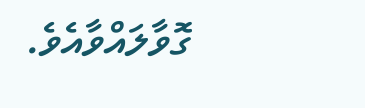ގޮވާލައްވާއެވެ.